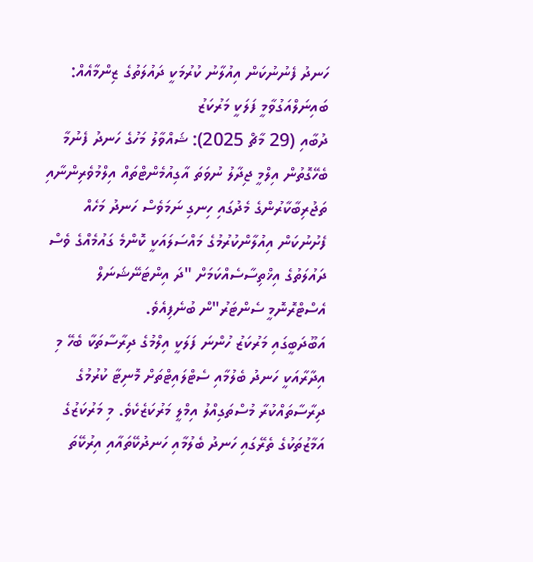ހަނދު ފެނުނުކަން އިއުލާނު ކުރުމަކީ ދައުލަތުގެ ޒިންމާއެއް: ބައިނަލްއަގުވާމީ ފަލަކީ މަރުކަޒު
ދުބާއި (29 މާޗް 2025): ޝައްވާލު މަހުގެ ހަނދު ފެނުމާ ބެހޭގޮތުން އިލްމީ ޖިދާލު ނުވަތަ އާގިއުމެންޓްތައް އިލްމުވެރިންނާއި ތަޖުރިބާކާރުންގެ މެދުގައި ހިނގި ނަމަވެސް ހަނދު މަހެއް ފެށުނުކަން އިއުލާންކުރުމުގެ މައްސަލައަކީ ކޮންމެ ގައުމެއްގެ ވެސް ދައުލަތުގެ އިޚްތިސާސެއްކަމަށް "ދަ އިންޓަނޭޝަނަލް އެސްޓްރޮނޮމީ ސެންޓަރު"ން ބުނެފިއެވެ.
އަބޫދަބީގައި މަރުކަޒު ހުންނަ ފަލަކީ އިލްމުގެ ދިރާސާތަކާ ބެހޭ މި އިދާރާއަކީ ހަނދު ބެލުމާއި ސެޓްލައިޓްތަށް މޮނިޓާ ކުރުމުގެ ދިރާސާތައްކުރާ މުސްތަގިއްލު އިމްލީ މަރުކަޒެކެވެ. މި މަރުކަޒުގެ އަމާޒުތަކުގެ ތެރޭގައި ހަނދު ބެލުމާއި ހަނދުކޭތައާއި އިރުކޭތަ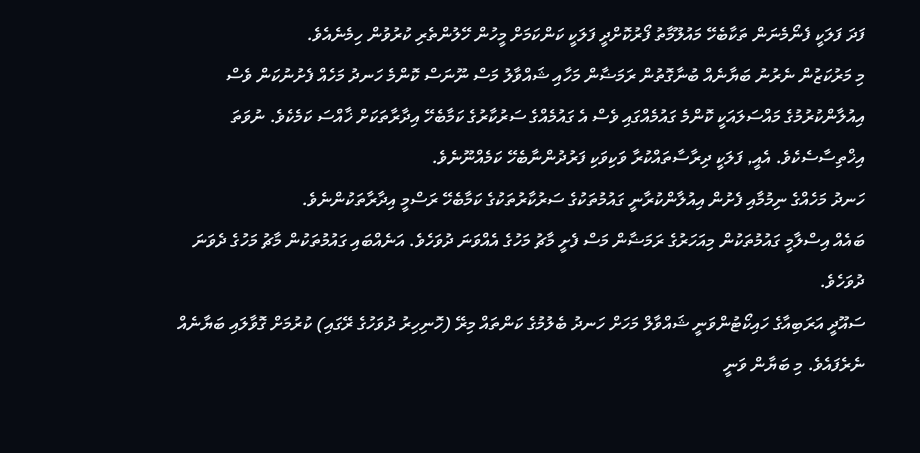ފަދަ ފަލަކީ ފެނޯމެނަން ތަކާބެހޭ މައުލޫމާތު ފޯރުކޮށްދީ ފަލަކީ ކަންކަމަށް މީހުން ހޭލުންތެރި ކުރުވުން ހިމެނެއެވެ.
މި މަރުކަޒުން ނެރުނު ބަޔާނެއް ބުނާގޮތުން ރަމަޟާން މަހާއި ޝައްވާލު މަސް ނޫނަސް ކޮންމެ ހަނދު މަހެއް ފެށުނުކަން ވެސް އިއުލާންކުރުމުގެ މައްސަލައަކީ ކޮންމެ ގައުމެއްގައި ވެސް އެ ގައުމެއްގެ ސަރުކާރުގެ ކަމާބެހޭ އިދާރާތަކަށް ޚާއްސަ ކަމެކެވެ. ނުވަތަ އިޚްތިސާސެކެވެ. އެއީ, ފަލަކީ ދިރާސާތައްކުރާ ވަކިވަކި ފަރުދުންނާބެހޭ ކަމެއްނޫނެވެ.
ހަނދު މަހެއްގެ ނިމުމާއި ފެށުން އިއުލާންކުރާނީ ގައުމުތަކުގެ ސަރުކާރުތަކުގެ ކަމާބެހޭ ރަސްމީ އިދާރާތަކުންނެވެ.
ބައެއް އިސްލާމީ ގައުމުތަކުން މިއަހަރުގެ ރަމަޟާން މަސް ފެށީ މާޗު މަހުގެ އެއްވަނަ ދުވަހެވެ. އަނެއްބައި ގައުމުތަކުން މާޗު މަހުގެ ދެވަނަ ދުވަހެވެ.
ސައޫދީ އަރަބިއާގެ ހައިކޯޓުންވަނީ ޝައްވާލް މަހަށް ހަނދު ބެލުމުގެ ކަންތައް މިރޭ (ހޮނިހިރު ދުވަހުގެ ރޭގައި) ކުރުމަށް ގޮވާލައި ބަޔާނެއް ނެރެފައެވެ. މި ބަޔާން ވަނީ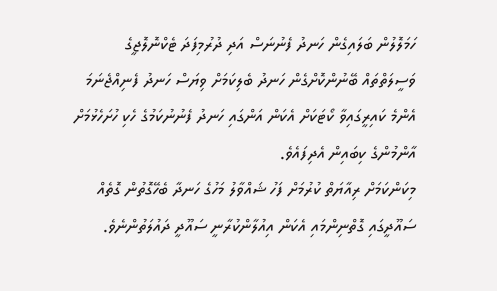ހަމަލޮލުން ބަލައިގެން ހަނދު ފެނުނަސް އަދި ދުރުމިފަދަ ޓެކްނޮލޮޖީގެ ވަސީލަތްތައް ބޭނުންކޮށްގެން ހަނދު ބެލިކަމަށް ވިޔަސް ހަނދު ފެނިއްޖެނަމަ އެންމެ ކައިރީގައިވާ ކޯޓަކަށް އެކަން އަންގައި ހަނދު ފެނުނުކަމުގެ ހެކި ހުށަހެޅުމަށް އާންމުންގެ ކިބައިން އެދިފައެވެ.
މިކަންކަމަށް ރިއާޔަތް ކުރުމަށް ފަހު ޝައްވާލު މަހުގެ ހަނދާ ބެހޭގޮތުން ގޮތެއް ސައޫދީގައި ގޮތްނިންމައި އެކަން އިއުލާންކުރާނީ ސައޫދީ ދައުލަތުންނެވެ.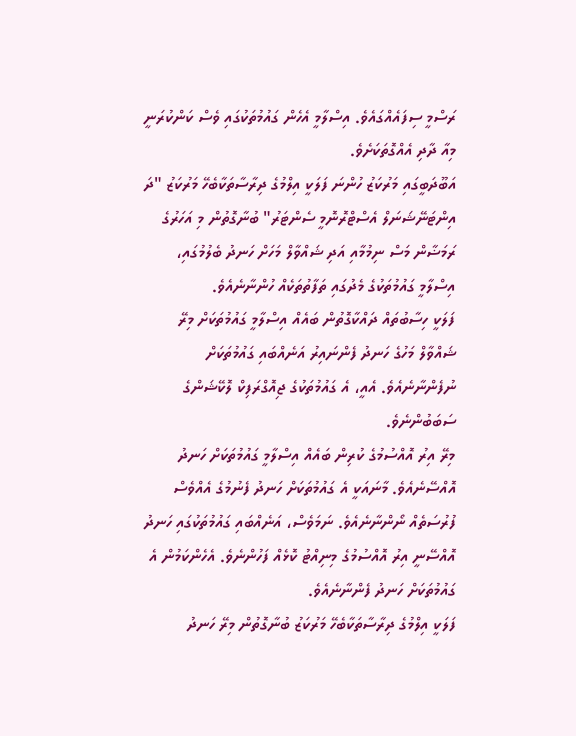ރަސްމީ ސިފައެއްގައެވެ. އިސްލާމީ އެހެން ގައުމުތަކުގައި ވެސް ކަންކުރަނީ މިއާ ދާދި އެއްގޮތަކަށެވެ.
އަބޫދަބީގައި މަރުކަޒު ހުންނަ ފަލަކީ އިލްމުގެ ދިރާސާތަކާބެހޭ މަރުކަޒު "ދަ އިންޓަނޭޝަނަލް އެސްޓްރޮނޮމީ ސެންޓަރު" ބުނާގޮތުން މި އަހަރުގެ ރަމަޟާން މަސް ނިމުމާއި އަދި ޝައްވާލް މަހަށް ހަނދު ބެލުމުގައި، އިސްލާމީ ގައުމުތަކުގެ މެދުގައި ތަފާތުތަކެއް ހުންނާނެއެވެ.
ފަލަކީ ހިސާބުތައް ދައްކާގޮތުން ބައެއް އިސްލާމީ ގައުމުތަކަށް މިރޭ ޝައްވާލް މަހުގެ ހަނދު ފެންނައިރު އަނެއްބައި ގައުމުތަކަށް ނުފެންނާނެއެވެ. އެއީ، އެ ގައުމުތަކުގެ ޖިއޮގްރަފިކް ލޮކޭޝަންގެ ސަބަބުންނެވެ.
މިރޭ އިރު އޮއްސުމުގެ ކުރިން ބައެއް އިސްލާމީ ގައުމުތަކަށް ހަނދު އޮއްސޭނެއެވެ. މާނައަކީ އެ ގައުމުތަކަށް ހަނދު ފެނުމުގެ އެއްވެސް ފުރުސަތެއް ނޯންނާނެއެވެ. ނަމަވެސް، އަނެއްބައި ގައުމުތަކުގައި ހަނދު އޮއްސޭނީ އިރު އޮއްސުމުގެ މިނިއްޓު ކޮޅެއް ފަހުންނެވެ. އެހެންކަމުން އެ ގައުމުތަކަށް ހަނދު ފެންނާނެއެވެ.
ފަލަކީ އިލްމުގެ ދިރާސާތަކާބެހޭ މަރުކަޒު ބުނާގޮތުން މިރޭ ހަނދު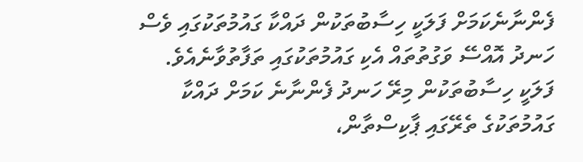ފެންނާނެކަމަށް ފަލަކީ ހިސާބުތަކުން ދައްކާ ގައުމުތަކުގައި ވެސް ހަނދު އޮއްސޭ ވަގުތުތައް އެކި ގައުމުތަކުގައި ތަފާތުވާނެއެވެ.
ފަލަކީ ހިސާބުތަކުން މިރޭ ހަނދު ފެންނާނެ ކަމަށް ދައްކާ ގައުމުތަކުގެ ތެރޭގައި ޕާކިސްތާން،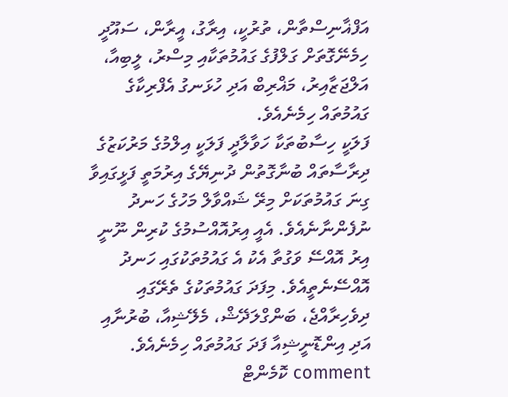އަފްޣާނިސްތާން، ތުރުކީ، އިރާގު، އީރާން، ސައޫދީ ހިމެނޭގޮތަށް ގަލްފުގެ ގައުމުތަކާއި މިސްރު، ލީބިއާ، އަލްޖަޒާއިރު، މަޣްރިބް އަދި ހުޅަނގު އެފްރިކާގެ ގައުމުތައް ހިމެނެއެވެ.
ފަލަކީ ހިސާބުތަކާ ހަވާލާދީ ފަލަކީ އިލްމުގެ މަރުކަޒުގެ ދިރާސާތައް ބުނާގޮތުން ދުނިޔޭގެ އިރުމަތީ ފަޅީގައިވާ ގިނަ ގައުމުތަކަށް މިރޭ ޝައްވާލް މަހުގެ ހަނދު ނުފެންނާނެއެވެ. އެއީ އިރުއޮއްސުމުގެ ކުރިން ނޫނީ އިރު އޮއްސޭ ވަގުތާ އެކު އެ ގައުމުތަކުގައި ހަނދު އޮއްސޭނެތީއެވެ. މިފަދަ ގައުމުތަކުގެ ތެރޭގައި ދިވެހިރާއްޖެ، ބަންގްލަދޭޝް، މެލޭޝިއާ، ބުރުނާއި އަދި އިންޑޮނީޝިއާ ފަދަ ގައުމުތައް ހިމެނެއެވެ.
comment ކޮމެންޓް